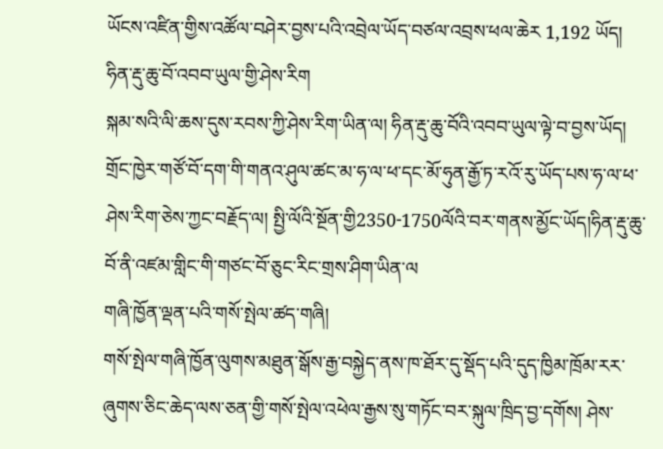ཡོངས་འཛིན་གྱིས་འཚོལ་བཤེར་བྱས་པའི་འབྲེལ་ཡོད་བཙལ་འབྲས་ཕལ་ཆེར 1,192 ཡོད།
ཧིན་རྡུ་ཆུ་བོ་འབབ་ཡུལ་གྱི་ཤེས་རིག
སྐམ་སའི་ལི་ཆས་དུས་རབས་ཀྱི་ཤེས་རིག་ཡིན་ལ། ཧིན་རྡུ་ཆུ་བོའི་འབབ་ཡུལ་ལྟེ་བ་བྱས་ཡོད། གྲོང་ཁྱེར་གཙོ་བོ་དག་གི་གནའ་ཤུལ་ཚང་མ་ཧ་ལ་ཕ་དང་མོ་ཧུན་རྒྱོ་ཏ་རའོ་རུ་ཡོད་པས་ཧ་ལ་ཕ་ཤེས་རིག་ཅེས་ཀྱང་བརྗོད་ལ། སྤྱི་ལོའི་སྔོན་གྱི2350-1750ལོའི་བར་གནས་མྱོང་ཡོད།ཧིན་རྡུ་ཆུ་བོ་ནི་འཛམ་གླིང་གི་གཙང་བོ་ཅུང་རིང་གྲས་ཤིག་ཡིན་ལ
གཞི་ཁྱོན་ལྡན་པའི་གསོ་སྤེལ་ཚད་གཞི།
གསོ་སྤེལ་གཞི་ཁྱོན་ལུགས་མཐུན་སྒོས་རྒྱ་བསྐྱེད་ནས་ཁ་ཐོར་དུ་སྡོད་པའི་དུད་ཁྱིམ་ཁྲོམ་རར་ཞུགས་ཅིང་ཆེད་ལས་ཅན་གྱི་གསོ་སྤེལ་འཕེལ་རྒྱས་སུ་གཏོང་བར་སྐུལ་ཁྲིད་བྱ་དགོས། ཤེས་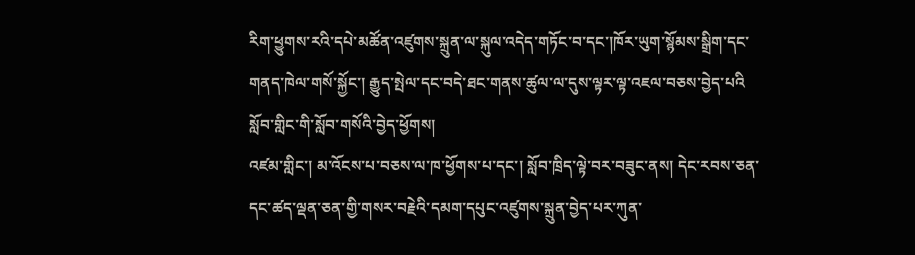རིག་ཕྱུགས་རའི་དཔེ་མཚོན་འཛུགས་སྐྲུན་ལ་སྐུལ་འདེད་གཏོང་བ་དང་།ཁོར་ཡུག་སྙོམས་སྒྲིག་དང་གནད་ཁེལ་གསོ་སྐྱོང་། རྒྱུད་སྤེལ་དང་བདེ་ཐང་གནས་ཚུལ་ལ་དུས་ལྟར་ལྟ་འཇལ་བཅས་བྱེད་པའི
སློབ་གླིང་གི་སློབ་གསོའི་བྱེད་ཕྱོགས།
འཛམ་གླིང་། མ་འོངས་པ་བཅས་ལ་ཁ་ཕྱོགས་པ་དང་། སློབ་ཁྲིད་ལྟེ་བར་བཟུང་ནས། དེང་རབས་ཅན་དང་ཚད་ལྡན་ཅན་གྱི་གསར་བརྗེའི་དམག་དཔུང་འཛུགས་སྐྲུན་བྱེད་པར་ཀུན་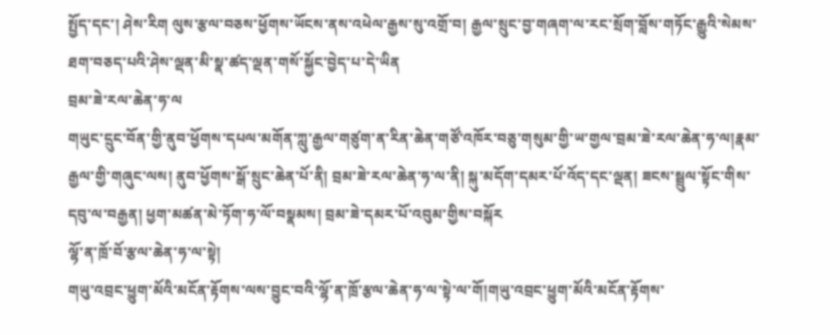སྤྱོད་དང་། ཤེས་རིག ལུས་རྩལ་བཅས་ཕྱོགས་ཡོངས་ནས་འཕེལ་རྒྱས་སུ་འགྲོ་བ། རྒྱལ་སྲུང་བྱ་གཞག་ལ་རང་སྲོག་བློས་གཏོང་རྒྱུའི་སེམས་ཐག་བཅད་པའི་ཤེས་ལྡན་མི་སྣ་ཚད་ལྡན་གསོ་སྐྱོང་བྱེད་པ་དེ་ཡིན
བྲམ་ཟེ་རལ་ཆེན་ཧ་ལ
གཡུང་དྲུང་བོན་གྱི་ནུབ་ཕྱོགས་དཔལ་མགོན་ཀླུ་རྒྱལ་གཙུག་ན་རིན་ཆེན་གཙོ་འཁོར་བཅུ་གསུམ་གྱི་ཡ་གྱལ་བྲམ་ཟེ་རལ་ཆེན་ཧ་ལ།རྣམ་རྒྱལ་གྱི་གཞུང་ལས། ནུབ་ཕྱོགས་སྒོ་སྲུང་ཆེན་པོ་ནི། བྲམ་ཟེ་རལ་ཆེན་ཧ་ལ་ནི། སྐུ་མདོག་དམར་པོ་འོད་དང་ལྡན། ཟངས་སྦྲུལ་སྟོང་གིས་དབུ་ལ་བརྒྱན། ཕྱག་མཚན་མེ་ཏོག་ཧ་ལོ་བསྣམས། བྲམ་ཟེ་དམར་པོ་འབུམ་གྱིས་བསྐོར
ལྷོ་ན་ཁྲོ་བོ་རྩལ་ཆེན་ཧ་ལ་སྟེ།
གཡུ་འབྲང་ཕྱུག་མོའི་མངོན་རྟོགས་ལས་བྱུང་བའི་ལྷོ་ན་ཁྲོ་རྩལ་ཆེན་ཧ་ལ་སྟེ་ལ་གོ།གཡུ་འབྲང་ཕྱུག་མོའི་མངོན་རྟོགས་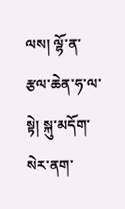ལས། ལྷོ་ན་རྩལ་ཆེན་ཧ་ལ་སྟེ། སྐུ་མདོག་སེར་ནག་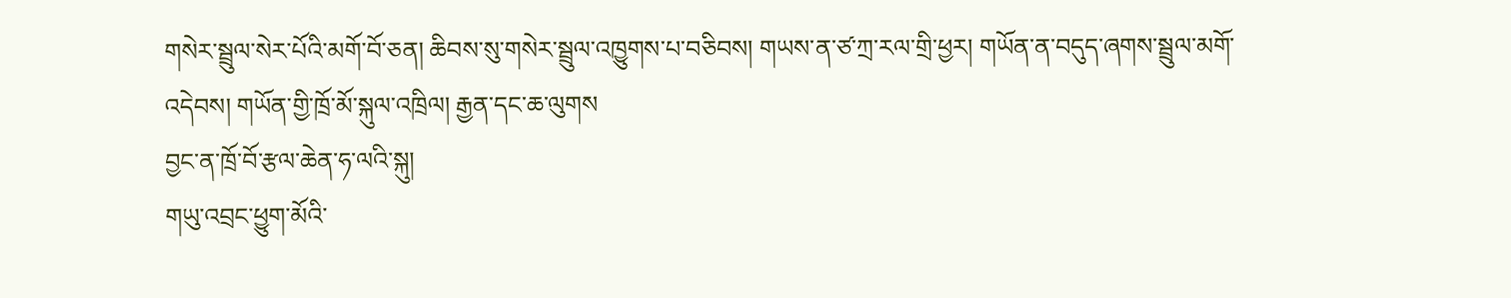གསེར་སྦྲུལ་སེར་པོའི་མགོ་བོ་ཅན། ཆིབས་སུ་གསེར་སྦྲུལ་འཁྱུགས་པ་བཅིབས། གཡས་ན་ཙ་ཀྲ་རལ་གྲི་ཕྱར། གཡོན་ན་བདུད་ཞགས་སྦྲུལ་མགོ་འདེབས། གཡོན་གྱི་ཁྲོ་མོ་སྐུལ་འཁྲིལ། རྒྱན་དང་ཆ་ལུགས
བྱང་ན་ཁྲོ་བོ་རྩལ་ཆེན་ཧ་ལའི་སྐུ།
གཡུ་འབྲང་ཕྱུག་མོའི་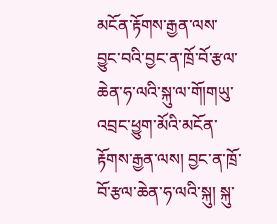མངོན་རྟོགས་རྒྱན་ལས་བྱུང་བའི་བྱང་ན་ཁྲོ་བོ་རྩལ་ཆེན་ཧ་ལའི་སྐུ་ལ་གོ།གཡུ་འབྲང་ཕྱུག་མོའི་མངོན་རྟོགས་རྒྱན་ལས། བྱང་ན་ཁྲོ་བོ་རྩལ་ཆེན་ཧ་ལའི་སྐུ། སྐུ་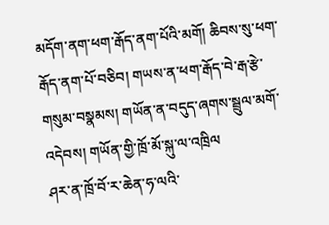མདོག་ནག་ཕག་རྒོད་ནག་པོའི་མགོ། ཆིབས་སུ་ཕག་རྒོད་ནག་པོ་བཅིབ། གཡས་ན་ཕག་རྒོད་བེ་རྒ་རྩེ་གསུམ་བསྣམས། གཡོན་ན་བདུད་ཞགས་སྦྲུལ་མགོ་འདེབས། གཡོན་གྱི་ཁྲོ་མོ་སྐུ་ལ་འཁྲིལ
ཤར་ན་ཁྲོ་བོ་ར་ཆེན་ཧ་ལའི་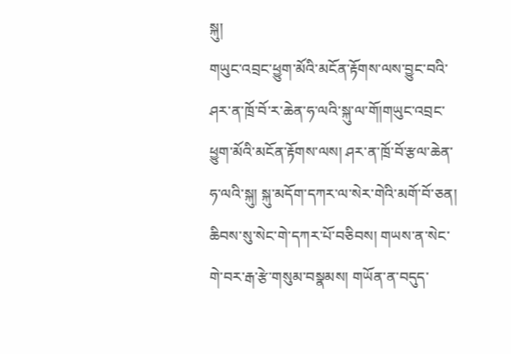སྐུ།
གཡུང་འབྲང་ཕྱུག་མོའི་མངོན་རྟོགས་ལས་བྱུང་བའི་ཤར་ན་ཁྲོ་བོ་ར་ཆེན་ཧ་ལའི་སྐུ་ལ་གོ།གཡུང་འབྲང་ཕྱུག་མོའི་མངོན་རྟོགས་ལས། ཤར་ན་ཁྲོ་བོ་རྩལ་ཆེན་ཧ་ལའི་སྐུ། སྐུ་མདོག་དཀར་ལ་སེར་གེའི་མགོ་བོ་ཅན། ཆིབས་སུ་སེང་གེ་དཀར་པོ་བཅིབས། གཡས་ན་སེང་གེ་བར་རྒ་རྩེ་གསུམ་བསྣམས། གཡོན་ན་བདུད་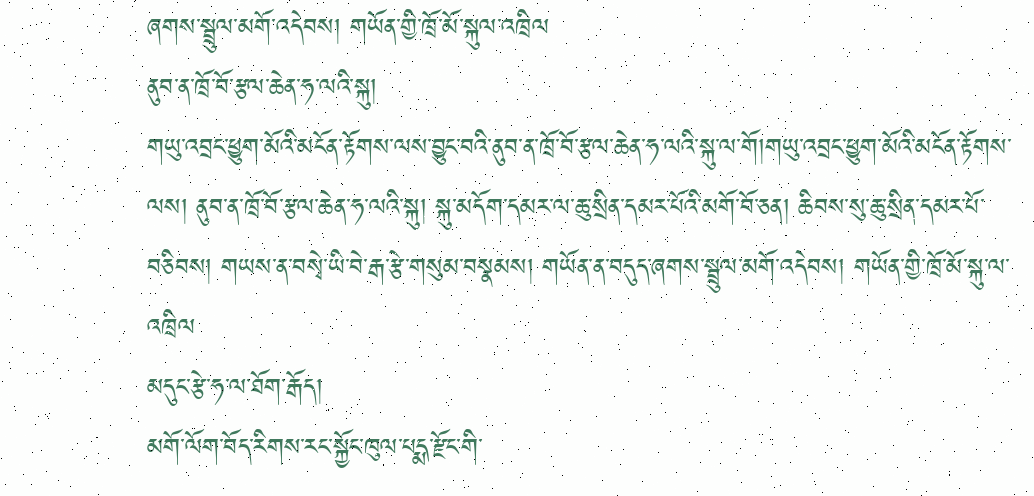ཞགས་སྦྲུལ་མགོ་འདེབས། གཡོན་གྱི་ཁྲོ་མོ་སྐུལ་འཁྲིལ
ནུབ་ན་ཁྲོ་བོ་རྩལ་ཆེན་ཧ་ལའི་སྐུ།
གཡུ་འབྲང་ཕྱུག་མོའི་མངོན་རྟོགས་ལས་བྱུང་བའི་ནུབ་ན་ཁྲོ་བོ་རྩལ་ཆེན་ཧ་ལའི་སྐུ་ལ་གོ།གཡུ་འབྲང་ཕྱུག་མོའི་མངོན་རྟོགས་ལས། ནུབ་ན་ཁྲོ་བོ་རྩལ་ཆེན་ཧ་ལའི་སྐུ། སྐུ་མདོག་དམར་ལ་ཆུ་སྲིན་དམར་པོའི་མགོ་བོ་ཅན། ཆིབས་སུ་ཆུ་སྲིན་དམར་པོ་བཅིབས། གཡས་ན་བསྭེ་ཡི་བེ་རྒ་རྩེ་གསུམ་བསྣམས། གཡོན་ན་བདུད་ཞགས་སྦྲུལ་མགོ་འདེབས། གཡོན་གྱི་ཁྲོ་མོ་སྐུ་ལ་འཁྲིལ
མདུང་རྩེ་ཧ་ལ་ཐོག་རྒོད།
མགོ་ལོག་བོད་རིགས་རང་སྐྱོང་ཁུལ་པདྨ་རྫོང་གི་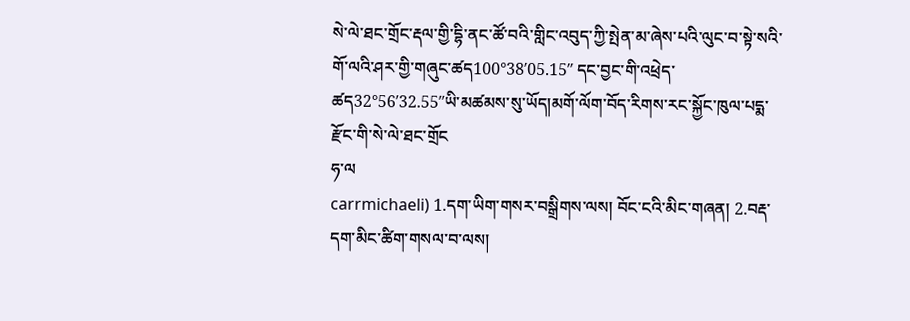སེ་ལེ་ཐང་གྲོང་རྡལ་གྱི་དྷི་ནང་ཚོ་བའི་གླིང་འབུད་ཀྱི་སྤེན་མ་ཞེས་པའི་ལུང་བ་སྟེ་སའི་གོ་ལའི་ཤར་གྱི་གཞུང་ཚད100°38′05.15″ དང་བྱང་གི་འཕྲེད་ཚད32°56′32.55″ཡི་མཚམས་སུ་ཡོད།མགོ་ལོག་བོད་རིགས་རང་སྐྱོང་ཁུལ་པདྨ་རྫོང་གི་སེ་ལེ་ཐང་གྲོང
ཧ་ལ
carrmichaeli) 1.དག་ཡིག་གསར་བསྒྲིགས་ལས། བོང་ངའི་མིང་གཞན། 2.བརྡ་དག་མིང་ཚིག་གསལ་བ་ལས།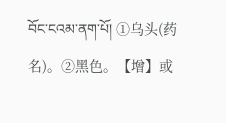བོང་ངའམ་ནག་པོ། ①乌头(药名)。②黑色。【增】或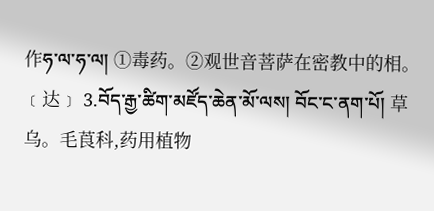作ཧ་ལ་ཧ་ལ། ①毒药。②观世音菩萨在密教中的相。﹝达﹞ 3.བོད་རྒྱ་ཚིག་མཛོད་ཆེན་མོ་ལས། བོང་ང་ནག་པོ། 草乌。毛莨科,药用植物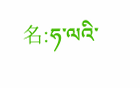名:ཧ་ལའི་